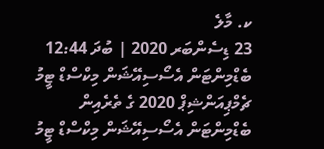ކ. މާލެ
23 ޑިސެންބަރ 2020 | ބުދަ 12:44
ބެޑްމިންޓަން އެސޯސިއޭޝަން މިކްސްޑް ޓީމު ޗެމްޕިއަންޝިޕް 2020 ގެ ތެރެއިން
ބެޑްމިންޓަން އެސޯސިއޭޝަން މިކްސްޑް ޓީމު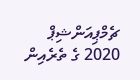ޗެމްޕިއަންޝިޕް 2020 ގެ ތެރެއިން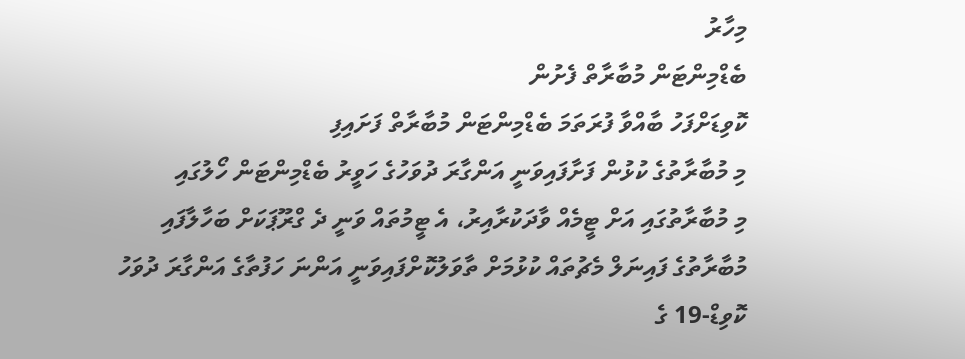މިހާރު
ބެޑްމިންޓަން މުބާރާތް ފެށުން
ކޮވިޑަށްފަހު ބާއްވާ ފުރަތަމަ ބެޑްމިންޓަން މުބާރާތް ފަށައިފި
މި މުބާރާތުގެ ކުޅުން ފަށާފައިވަނީ އަންގާރަ ދުވަހުގެ ހަވީރު ބެޑްމިންޓަން ހޯލުގައި
މި މުބާރާތުގައި އަށް ޓީމެއް ވާދަކުރާއިރު، އެ ޓީމުތައް ވަނީ ދެ ގްރޫޕަކަށް ބަހާލާފައި
މުބާރާތުގެ ފައިނަލް މެޗުތައް ކުޅުމަށް ތާވަލުކޮށްފައިވަނީ އަންނަ ހަފުތާގެ އަންގާރަ ދުވަހު
ކޮވިޑް-19 ގެ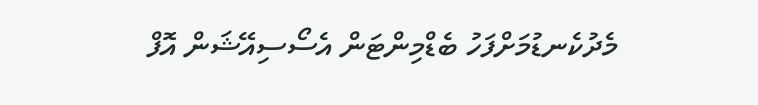މެދުކެނޑުމަށްފަހު ބެޑްމިންޓަން އެސޯސިއޭޝަން އޮފް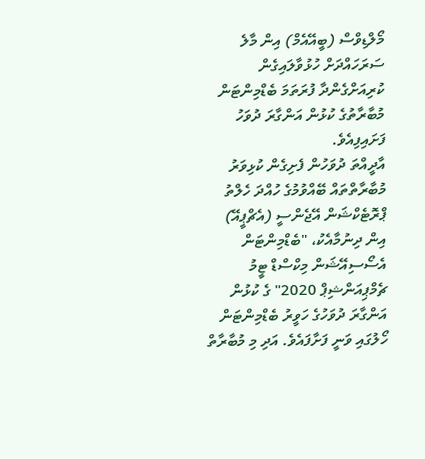މޯލްޑިވްސް (ބީއޭއެމް) އިން މާލެ ސަރަހައްދަށް ހުޅުވާލައިގެން ކުރިއަށްގެންދާ ފުރަތަމަ ބެޑްމިންޓަން މުބާރާތުގެ ކުޅުން އަންގާރަ ދުވަހު ފަށައިފިއެވެ.
އާދީއްތަ ދުވަހުން ފެށިގެން ކުޅިވަރު މުބާރާތްތައް ބޭއްވުމުގެ ހުއްދަ ހެލްތު ޕްރޮޓެކްޝަން އޭޖެންސީ (އެޗްޕީއޭ) އިން ދިނުމާއެކު، "ބެޑްމިންޓަން އެސޯސިއޭޝަން މިކްސްޑް ޓީމު ޗެމްޕިއަންޝިޕް 2020" ގެ ކުޅުން އަންގާރަ ދުވަހުގެ ހަވީރު ބެޑްމިންޓަން ހޯލުގައި ވަނީ ފަށާފައެވެ. އަދި މި މުބާރާތް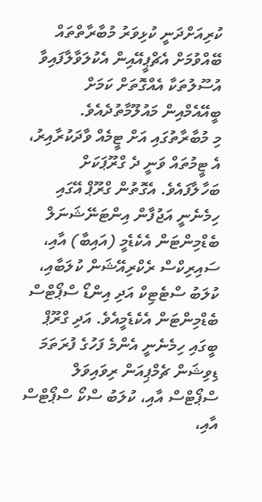ކުރިއަށްދަނީ ކުޅިވަރު މުބާރާތްތައް ބޭއްވުމަށް އެޗްޕީއޭއިން އެކުލަވާލާފައިވާ އުސޫލުތަކާ އެއްގޮތަށް ކަމަށް ބީއޭއެމްއިން މައުލޫމާތުދެއެވެ.
މި މުބާރާތުގައި އަށް ޓީމެއް ވާދަކުރާއިރު، އެ ޓީމުތައް ވަނީ ދެ ގްރޫޕަކަށް ބަހާލާފައެވެ. އެގޮތުން ގްރޫޕް އޭގައި ހިމެނެނީ އަޖުފާން އިންޓަނޭޝަނަލް ބެޑްމިންޓަން އެކެޑެމީ (އައިބާ) އާއި، ސައިރިކްސް ރެކްރިއޭޝަން ކުލަބާއި، ކުލަބު ސްޓެޓިކް އަދި އިންޑޯ ސްޕޯޓްސް ބެޑްމިންޓަން އެކެޑެމީއެވެ. އަދި ގްރޫޕް ބީގައި ހިމެނެނީ އެންމެ ފަހުގެ ފުރަތަމަ ޑިވިޝަން ޗެމްޕިއަން ރިވައިވަލް ސްޕޯޓްސް އާއި، ކުލަބު ސްކޯ ސްޕޯޓްސް އާއި،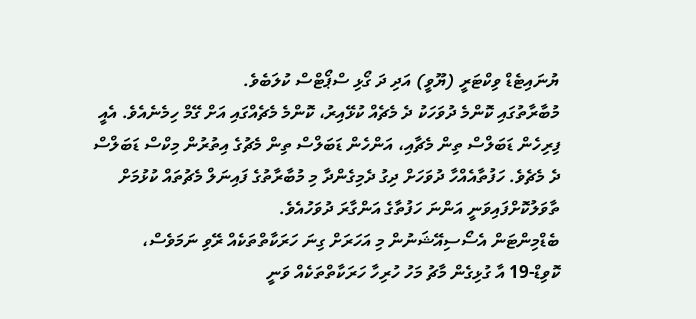ޔުނައިޓެޑް ވިކްޓަރީ (ޔޫވީ) އަދި ދަ ގޯޅި ސްޕޯޓްސް ކުލަބެވެ.
މުބާރާތުގައި ކޮންމެ ދުވަހަކު ދެ މެޗެއް ކުޅޭއިރު، ކޮންމެ މެޗެއްގައި އަށް ގޭމް ހިމެނެއެވެ. އެއީ ފިރިހެން ޑަބަލްސް ތިން މެޗާއި، އަންހެން ޑަބަލްސް ތިން މެޗުގެ އިތުރުން މިކްސް ޑަބަލްސް ދެ މެޗެވެ. ހަފުތާއެއްހާ ދުވަހަށް ދިގު ދެމިގެންދާ މި މުބާރާތުގެ ފައިނަލް މެޗުތައް ކުޅުމަށް ތާވަލުކޮށްފައިވަނީ އަންނަ ހަފުތާގެ އަންގާރަ ދުވަހުއެވެ.
ބެޑްމިންޓަން އެސޯސިއޭޝަނުން މި އަހަރަށް ގިނަ ހަރަކާތްތަކެއް ރޭވި ނަމަވެސް، ކޮވިޑް-19 އާ ގުޅިގެން މާޗު މަހު ހުރިހާ ހަރަކާތްތަކެއް ވަނީ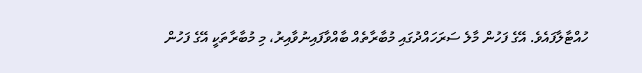ހުއްޓާލާފައެވެ. އޭގެ ފަހުން މާލެ ސަރަހައްދުގައި މުބާރާތެއް ބާއްވާފައިނުވާއިރު، މި މުބާރާތަކީ އޭގެ ފަހުން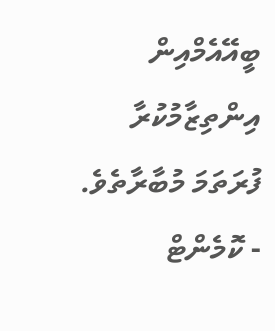ބީއޭއެމްއިން އިންތިޒާމުކުރާ ފުރަތަމަ މުބާރާތެވެ.
- ކޮމެންޓް